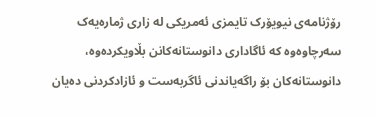رۆژنامەی نیویۆرک تایمزی ئەمریکی لە زاری ژمارەیەک سەرچاوەوە کە ئاگاداری دانوستانەکانن بڵاویکردەوە، دانوستانەکان بۆ راگەیاندنی ئاگربەست و ئازادکردنی دەیان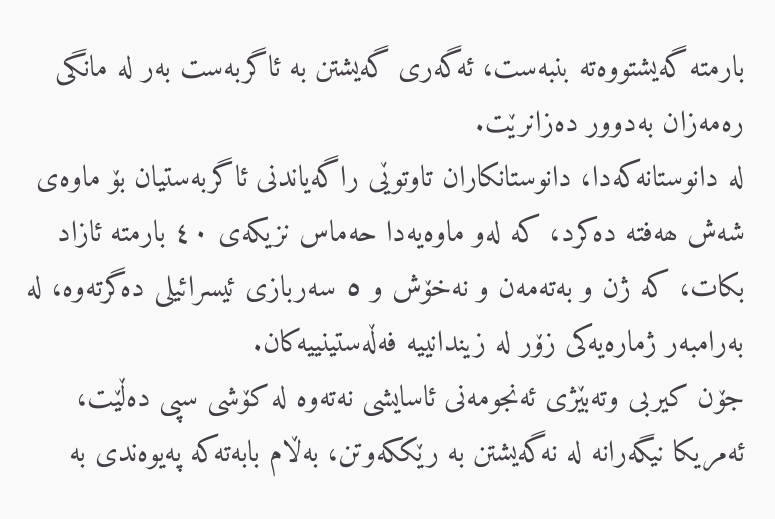بارمتە گەیشتووەتە بنبەست، ئەگەری گەیشتن بە ئاگربەست بەر لە مانگی رەمەزان بەدوور دەزانرێت.
لە دانوستانەکەدا، دانوستانکاران تاوتوێی راگەیاندنی ئاگربەستیان بۆ ماوەی شەش ھەفتە دەکرد، کە لەو ماوەیەدا حەماس نزیکەی ٤٠ بارمتە ئازاد بکات، کە ژن و بەتەمەن و نەخۆش و ٥ سەربازی ئیسرائیلی دەگرتەوە، لە بەرامبەر ژمارەیەکی زۆر لە زیندانییە فەڵەستینییەکان.
جۆن کیربی وتەبێژی ئەنجومەنی ئاسایشی نەتەوە لە کۆشی سپی دەڵێت، ئەمریکا نیگەرانە لە نەگەیشتن بە رێککەوتن، بەڵام بابەتەکە پەیوەندی بە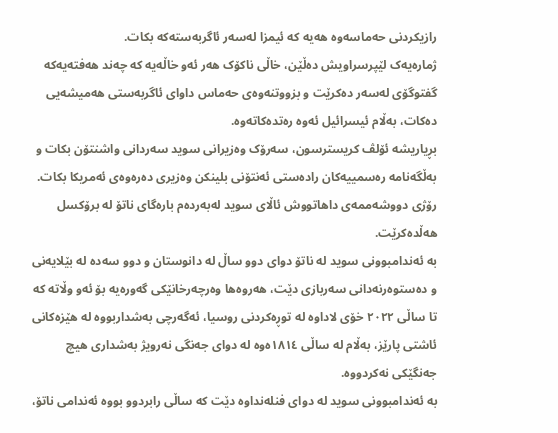رازیکردنی حەماسەوە ھەیە کە ئیمزا لەسەر ئاگربەستەکە بکات.
ژمارەیەک لێپرسراویش دەڵێن، خاڵی ناکۆک ھەر ئەو خاڵەیە کە چەند ھەفتەیەکە گفتوگۆی لەسەر دەکرێت و بزووتنەوەی حەماس داوای ئاگربەستی ھەمیشەیی دەکات، بەڵام ئیسرائیل ئەوە رەتدەکاتەوە.
بڕیاریشە ئۆلڤ کریسترسون، سەرۆک وەزیرانی سوید سەردانی واشنتۆن بکات و بەڵگەنامە رەسمییەکان رادەستی ئەنتۆنی بلینکن وەزیری دەرەوەی ئەمریکا بکات. رۆژی دووشەممەی داھاتووش ئاڵای سوید لەبەردەم بارەگای ناتۆ لە برۆکسل ھەڵدەکرێت.
بە ئەندامبوونی سوید لە ناتۆ دوای دوو ساڵ لە دانوستان و دوو سەدە لە بێلایەنی و دەستوەرنەدانی سەربازی دێت، ھەروەھا وەرچەرخانێکی گەورەیە بۆ ئەو وڵاتە کە تا ساڵی ٢٠٢٢ خۆی لاداوە لە توڕەکردنی روسیا، ئەگەرچی بەشداربووە لە ھێزەکانی ئاشتی پارێز، بەڵام لە ساڵی ١٨١٤ەوە لە دوای جەنگی نەرویژ بەشداری ھیچ جەنگێکی نەکردووە.
بە ئەندامبوونی سوید لە دوای فنلەنداوە دێت کە ساڵی رابردوو بووە ئەندامی ناتۆ،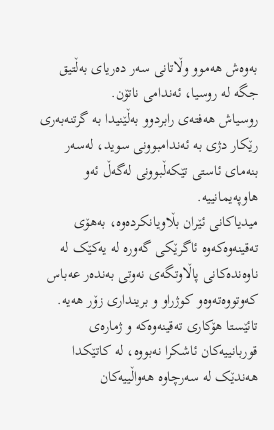بەوەش ھەموو وڵاتانی سەر دەریای بەڵتیق جگە لە روسیا، ئەندامی ناتۆن.
روسیاش ھەفتەی رابردوو بەڵێنیدا بە گرتنەبەری رێکار دژی بە ئەندامبوونی سوید، لەسەر بنەمای ئاستی تێکەڵبوونی لەگەڵ ئەو ھاوپەیمانییە.
میدیاکانی ئێران بڵاویانکردەوە، بەھۆی تەقینەوەکەوە ئاگرێکی گەورە لە یەکێک لە ناوەندەکانی پاڵاوتگەی نەوتی بەندەر عەباس کەوتووەتەوەو کوژراو و برینداری زۆر ھەیە.
تائێستا ھۆکاری تەقینەوەکە و ژمارەی قوربانییەکان ئاشکرا نەبووە، لە کاتێکدا ھەندێک لە سەرچاوە ھەواڵییەکان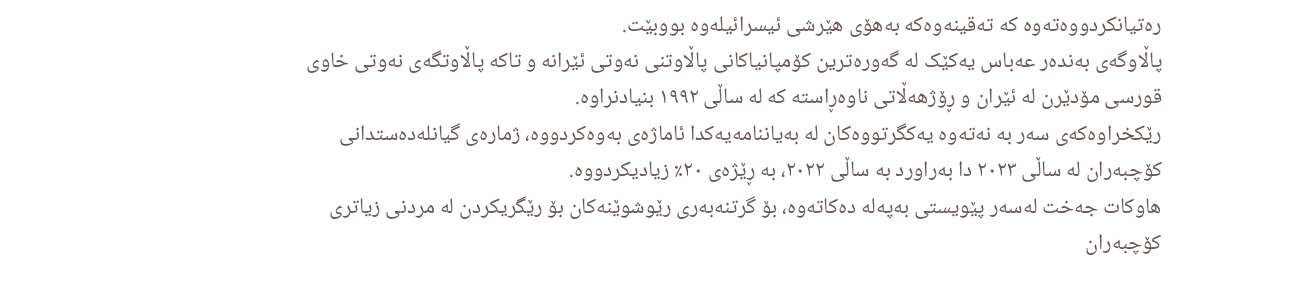رەتیانکردووەتەوە کە تەقینەوەکە بەھۆی ھێرشی ئیسرائیلەوە بووبێت.
پاڵاوگەی بەندەر عەباس یەکێک لە گەورەترین کۆمپانیاکانی پاڵاوتنی نەوتی ئێرانە و تاکە پاڵاوتگەی نەوتی خاوی قورسی مۆدێرن لە ئێران و ڕۆژھەڵاتی ناوەڕاستە کە لە ساڵی ١٩٩٢ بنیادنراوە.
رێکخراوەکەی سەر بە نەتەوە یەکگرتووەکان لە بەیاننامەیەکدا ئاماژەی بەوەکردووە، ژمارەی گیانلەدەستدانی کۆچبەران لە ساڵی ٢٠٢٣ دا بەراورد بە ساڵی ٢٠٢٢، بە ڕێژەی ٢٠٪ زیادیکردووە.
ھاوکات جەخت لەسەر پێویستی بەپەلە دەکاتەوە، بۆ گرتنەبەری رێوشوێنەکان بۆ رێگریکردن لە مردنی زیاتری کۆچبەران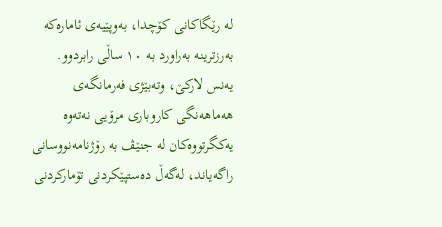لە رێگاکانی کۆچدا، بەوپێیەی ئامارەکە بەرزترینە بەراورد بە ١٠ ساڵی رابردوو.
یەنس لارکێ، وتەبێژی فەرمانگەی ھەماھەنگی کاروباری مرۆیی نەتەوە یەکگرتووەکان لە جنێڤ بە رۆژنامەنووسانی راگەیاند، لەگەڵ دەستپێکردنی تۆمارکردنی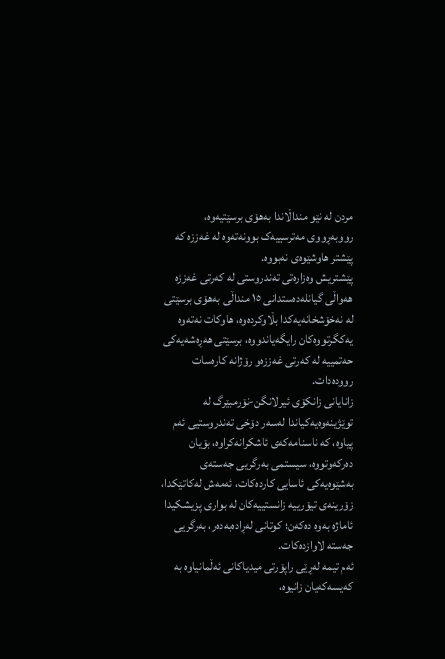مردن لە نێو منداڵاندا بەھۆی برسێتیەوە، رووبەڕووی مەترسییەک بوونەتەوە لە غەززە کە پێشتر ھاوشێوەی نەبووە.
پێشتریش وەزارەتی تەندروستی لە کەرتی غەززە ھەواڵی گیانلەدەستدانی ١٥ منداڵی بەھۆی برسێتی لە نەخۆشخانەیەکدا بڵاوکردەوە، ھاوکات نەتەوە یەکگرتووەکان رایگەیاندووە، برسێتی ھەڕەشەیەکی حەتمییە لە کەرتی غەززەو رۆژانە کارەسات روودەدات.
زانایانی زانکۆی ئیرلانگن-نۆرمبێرگ لە توێژینەوەیەکیاندا لەسەر دۆخی تەندروستیی ئەم پیاوە، کە ناسنامەکەی ئاشکرانەکراوە، بۆیان دەرکەوتووە، سیستمی بەرگریی جەستەی بەشێوەیەکی ئاسایی کاردەکات، ئەمەش لەکاتێکدا، زۆرینەی تیۆرییە زانستییەکان لە بواری پزیشکیدا ئاماژە بەوە دەکەن؛ کوتانی لەڕادەبەدەر، بەرگریی جەستە لاوازدەکات.
ئەم تیمە لەڕێی راپۆرتی میدیاکانی ئەڵمانیاوە بە کەیسەکەیان زانیوە،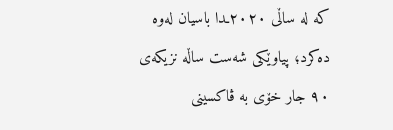کە لە ساڵی ٢٠٢٠ـدا باسیان لەوە دەکرد؛ پیاوێکی شەست ساڵە نزیکەی ٩٠ جار خۆی بە ڤاکسینی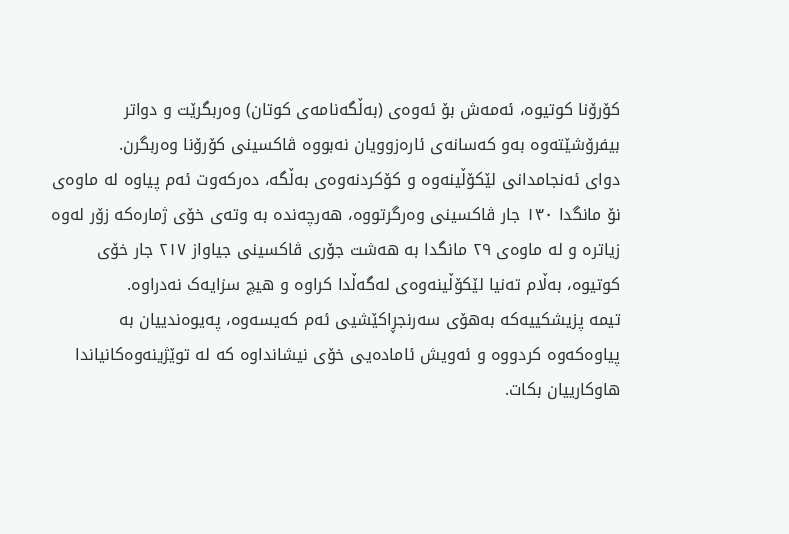کۆرۆنا کوتیوە، ئەمەش بۆ ئەوەی (بەڵگەنامەی کوتان) وەربگرێت و دواتر بیفرۆشێتەوە بەو کەسانەی ئارەزوویان نەبووە ڤاکسینی کۆرۆنا وەربگرن.
دوای ئەنجامدانی لێکۆڵینەوە و کۆکردنەوەی بەڵگە، دەرکەوت ئەم پیاوە لە ماوەی نۆ مانگدا ١٣٠ جار ڤاکسینی وەرگرتووە، ھەرچەندە بە وتەی خۆی ژمارەکە زۆر لەوە زیاترە و لە ماوەی ٢٩ مانگدا بە ھەشت جۆری ڤاکسینی جیاواز ٢١٧ جار خۆی کوتیوە، بەڵام تەنیا لێکۆڵینەوەی لەگەڵدا کراوە و ھیچ سزایەک نەدراوە.
تیمە پزیشکییەکە بەھۆی سەرنجڕاکێشیی ئەم کەیسەوە، پەیوەندییان بە پیاوەکەوە کردووە و ئەویش ئامادەیی خۆی نیشانداوە کە لە توێژینەوەکانیاندا ھاوکارییان بکات.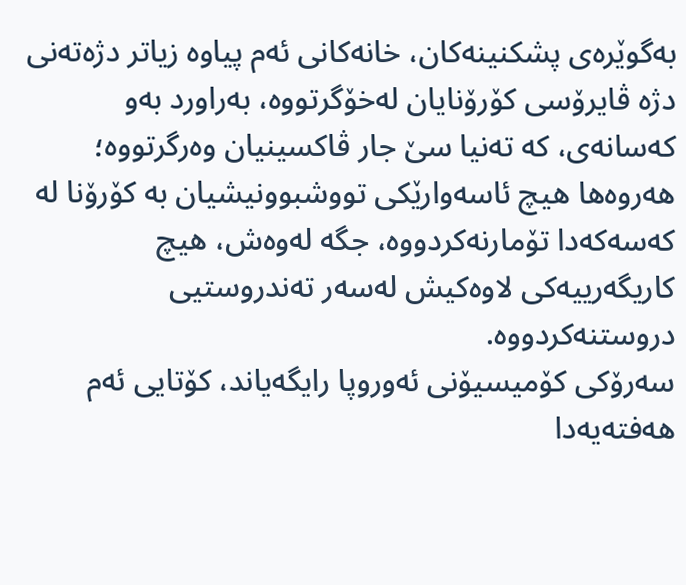بەگوێرەی پشکنینەکان، خانەکانی ئەم پیاوە زیاتر دژەتەنی دژە ڤایرۆسی کۆرۆنایان لەخۆگرتووە، بەراورد بەو کەسانەی، کە تەنیا سێ جار ڤاکسینیان وەرگرتووە؛ ھەروەھا ھیچ ئاسەوارێکی تووشبوونیشیان بە کۆرۆنا لە کەسەکەدا تۆمارنەکردووە، جگە لەوەش، ھیچ کاریگەرییەکی لاوەکیش لەسەر تەندروستیی دروستنەکردووە.
سەرۆکی کۆمیسیۆنی ئەوروپا رایگەیاند، کۆتایی ئەم ھەفتەیەدا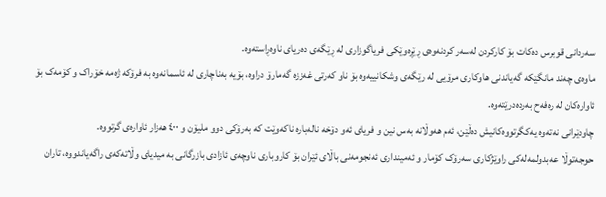سەردانی قوبرس دەکات بۆ کارکردن لەسەر کردنەوەی ڕێڕەوێکی فریاگوزاری لە ڕێگەی دەریای ناوەڕاستەوە.
ماوەی چەند مانگێکە گەیاندنی ھاوکاری مرۆیی لە رێگەی وشکانییەوە بۆ ناو کەرتی غەززە گەمارۆ دراوە، بۆیە بەناچاری لە ئاسمانەوە بە فرۆکە ژەمە خۆراک و کۆمەک بۆ ئاوارەکان لە رەفەح بەردەدرێتەوە.
چاودێرانی نەتەوە یەکگرتووەکانیش دەڵێن، ئەم ھەوڵانە بەس نین و فریای ئەو دۆخە نالەبارە ناکەوێت کە بەرۆکی دوو ملیۆن و ٤٠٠ ھەزار ئاوارەی گرتووە.
حوجەتوڵا عەبدولمەلەکی راوێژکاری سەرۆک کۆمار و ئەمینداری ئەنجومەنی باڵای ئێران بۆ کاروباری ناوچەی ئازادی بازرگانی بە میدیای وڵاتەکەی راگەیاندووە، تاران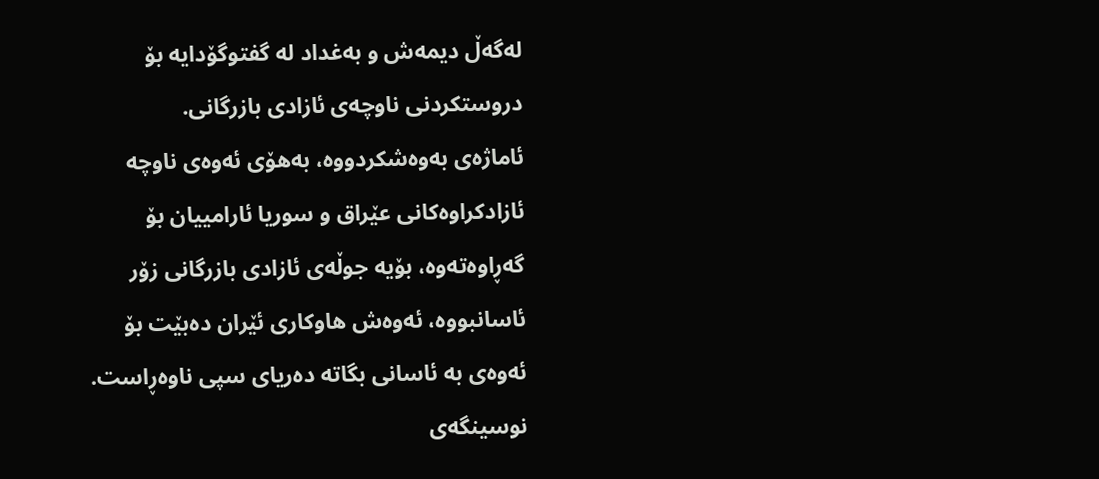لەگەڵ دیمەش و بەغداد لە گفتوگۆدایە بۆ دروستکردنی ناوچەی ئازادی بازرگانی.
ئاماژەی بەوەشکردووە، بەھۆی ئەوەی ناوچە ئازادکراوەکانی عێراق و سوریا ئارامییان بۆ گەڕاوەتەوە، بۆیە جوڵەی ئازادی بازرگانی زۆر ئاسانبووە، ئەوەش ھاوکاری ئێران دەبێت بۆ ئەوەی بە ئاسانی بگاتە دەریای سپی ناوەڕاست.
نوسینگەی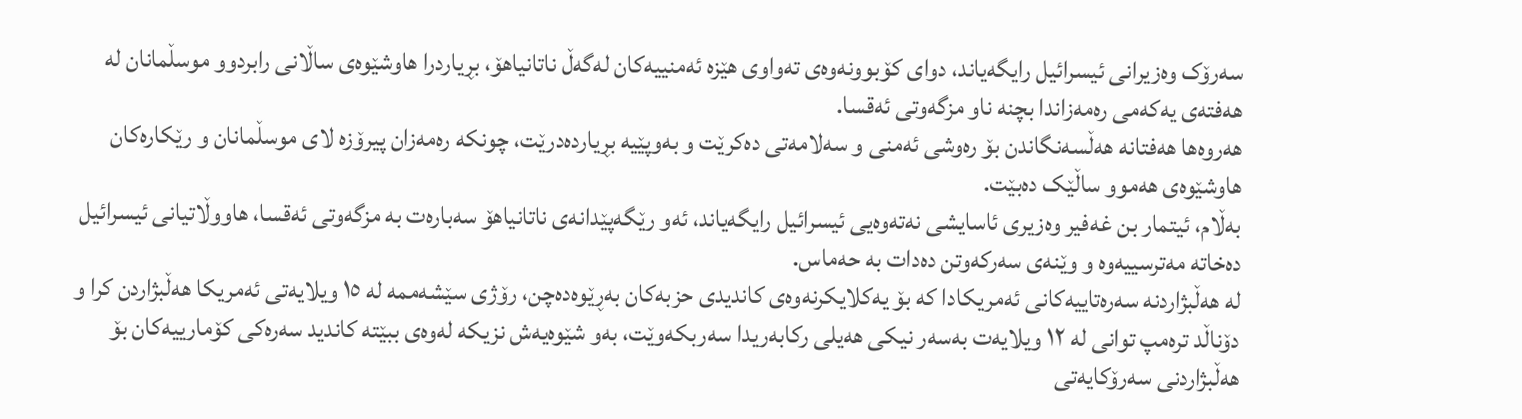سەرۆک وەزیرانی ئیسرائیل رایگەیاند، دوای کۆبوونەوەی تەواوی ھێزە ئەمنییەکان لەگەڵ ناتانیاھۆ، بڕیاردرا ھاوشێوەی ساڵانی رابردوو موسڵمانان لە ھەفتەی یەکەمی رەمەزاندا بچنە ناو مزگەوتی ئەقسا.
ھەروەھا ھەفتانە ھەڵسەنگاندن بۆ رەوشی ئەمنی و سەلامەتی دەکرێت و بەوپێیە بڕیاردەدرێت، چونکە رەمەزان پیرۆزە لای موسڵمانان و رێکارەکان ھاوشێوەی ھەموو ساڵێک دەبێت.
بەڵام، ئیتمار بن غەفیر وەزیری ئاسایشی نەتەوەیی ئیسرائیل رایگەیاند، ئەو رێگەپێدانەی ناتانیاھۆ سەبارەت بە مزگەوتی ئەقسا، ھاووڵاتیانی ئیسرائیل دەخاتە مەترسییەوە و وێنەی سەرکەوتن دەدات بە حەماس.
لە ھەڵبژاردنە سەرەتاییەکانی ئەمریکادا کە بۆ یەکلایکرنەوەی کاندیدی حزبەکان بەڕێوەدەچن، رۆژی سێشەممە لە ١٥ ویلایەتی ئەمریکا ھەڵبژاردن کرا و دۆناڵد ترەمپ توانی لە ١٢ ویلایەت بەسەر نیکی ھەیلی رکابەریدا سەربکەوێت، بەو شێوەیەش نزیکە لەوەی ببێتە کاندید سەرەکی کۆمارییەکان بۆ ھەڵبژاردنی سەرۆکایەتی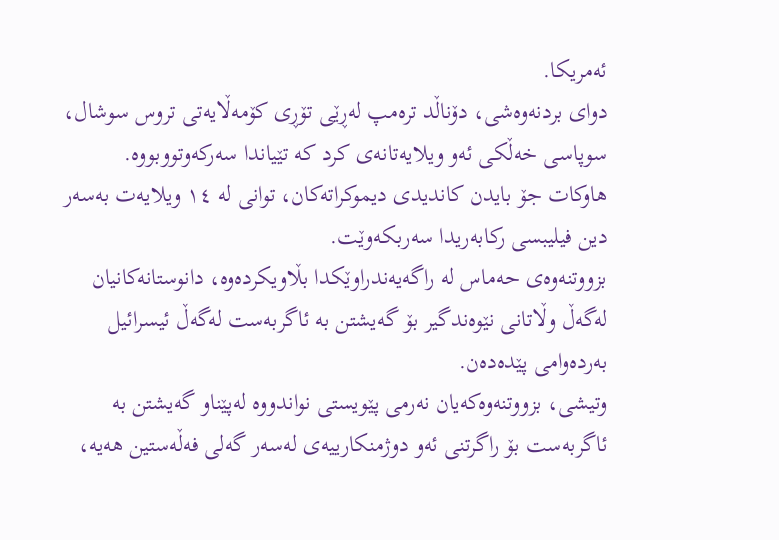ئەمریکا.
دوای بردنەوەشی، دۆناڵد ترەمپ لەڕێی تۆڕی کۆمەڵایەتی تروس سوشال، سوپاسی خەڵکی ئەو ویلایەتانەی کرد کە تێیاندا سەرکەوتووبووە.
ھاوکات جۆ بایدن کاندیدی دیموکراتەکان، توانی لە ١٤ ویلایەت بەسەر دین فیلیبسی رکابەریدا سەربکەوێت.
بزووتنەوەی حەماس لە راگەیەندراوێکدا بڵاویکردەوە، دانوستانەکانیان لەگەڵ وڵاتانی نێوەندگیر بۆ گەیشتن بە ئاگربەست لەگەڵ ئیسرائیل بەردەوامی پێدەدەن.
وتیشی، بزووتنەوەکەیان نەرمی پێویستی نواندووە لەپێناو گەیشتن بە ئاگربەست بۆ راگرتنی ئەو دوژمنکارییەی لەسەر گەلی فەڵەستین ھەیە،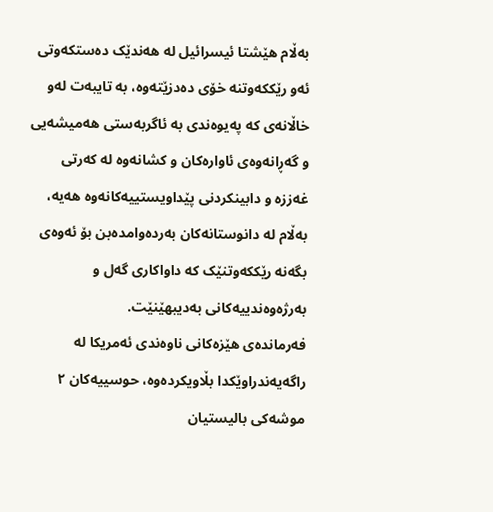بەڵام ھێشتا ئیسرائیل لە ھەندێک دەستکەوتی ئەو رێککەوتنە خۆی دەدزێتەوە، بە تایبەت لەو خاڵانەی کە پەیوەندی بە ئاگربەستی ھەمیشەیی و گەڕانەوەی ئاوارەکان و کشانەوە لە کەرتی غەززە و دابینکردنی پێداویستییەکانەوە ھەیە، بەڵام لە دانوستانەکان بەردەوامدەبن بۆ ئەوەی بگەنە رێککەوتنێک کە داواکاری گەل و بەرژەوەندییەکانی بەدیبھێنێت.
فەرماندەی ھێزەکانی ناوەندی ئەمریکا لە راگەیەندراوێکدا بڵاویکردەوە، حوسییەکان ٢ موشەکی بالیستیان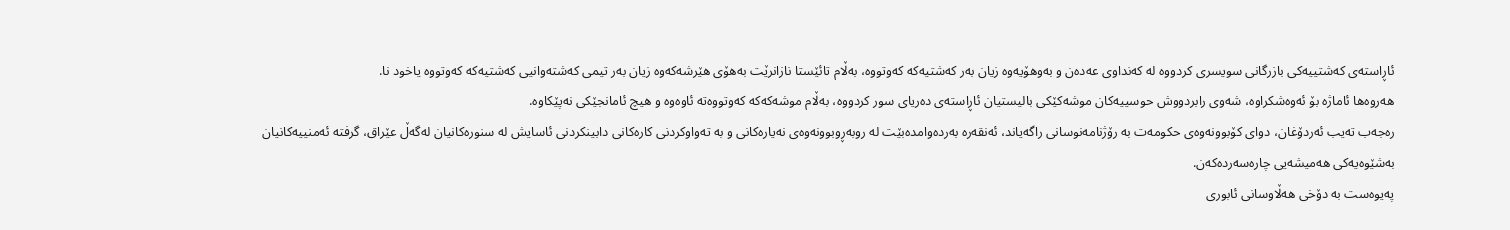ئاڕاستەی کەشتییەکی بازرگانی سویسری کردووە لە کەنداوی عەدەن و بەوھۆیەوە زیان بەر کەشتیەکە کەوتووە، بەڵام تائێستا نازانرێت بەھۆی ھێرشەکەوە زیان بەر تیمی کەشتەوانیی کەشتیەکە کەوتووە یاخود نا.
ھەروەھا ئاماژە بۆ ئەوەشکراوە، شەوی رابردووش حوسییەکان موشەکێکی بالیستیان ئاڕاستەی دەریای سور کردووە، بەڵام موشەکەکە کەوتووەتە ئاوەوە و ھیچ ئامانجێکی نەپێکاوە.
رەجەب تەیب ئەردۆغان، دوای کۆبوونەوەی حکومەت بە رۆژنامەنوسانی راگەیاند، ئەنقەرە بەردەوامدەبێت لە روبەڕوبوونەوەی نەیارەکانی و بە تەواوکردنی کارەکانی دابینکردنی ئاسایش لە سنورەکانیان لەگەڵ عێراق، گرفتە ئەمنییەکانیان بەشێوەیەکی ھەمیشەیی چارەسەردەکەن.
پەیوەست بە دۆخی ھەڵاوسانی ئابوری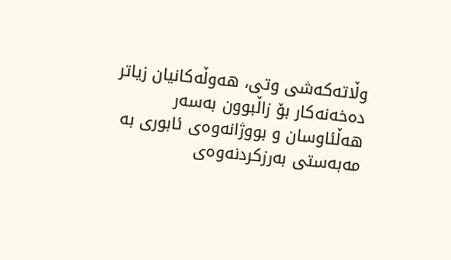وڵاتەکەشی وتی، ھەوڵەکانیان زیاتر دەخەنەکار بۆ زاڵبوون بەسەر ھەڵئاوسان و بووژانەوەی ئابوری بە مەبەستی بەرزکردنەوەی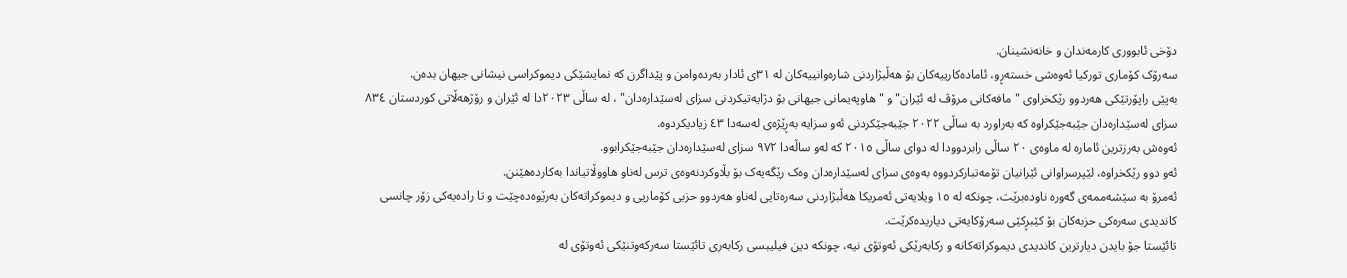دۆخی ئابووری کارمەندان و خانەنشینان.
سەرۆک کۆماری تورکیا ئەوەشی خستەڕو، ئامادەکارییەکان بۆ ھەڵبژاردنی شارەوانییەکان لە ٣١ی ئادار بەردەوامن و پێداگرن کە نمایشێکی دیموکراسی نیشانی جیھان بدەن.
بەپێی راپۆرتێکی ھەردوو رێکخراوی "مافەکانی مرۆڤ لە ئێران" و "ھاوپەیمانی جیھانی بۆ دژایەتیکردنی سزای لەسێدارەدان" ، لە ساڵی ٢٠٢٣دا لە ئێران و رۆژھەڵاتی کوردستان ٨٣٤ سزای لەسێدارەدان جێبەجێکراوە کە بەراورد بە ساڵی ٢٠٢٢ جێبەجێکردنی ئەو سزایە بەڕێژەی لەسەدا ٤٣ زیادیکردوە.
ئەوەش بەرزترین ئامارە لە ماوەی ٢٠ ساڵی رابردوودا لە دوای ساڵی ٢٠١٥ کە لەو ساڵەدا ٩٧٢ سزای لەسێدارەدان جێبەجێکرابوو.
ئەو دوو رێکخراوە، لێپرسراوانی ئێرانیان تۆمەتبارکردووە بەوەی سزای لەسێدارەدان وەک رێگەیەک بۆ بڵاوکردنەوەی ترس لەناو ھاووڵاتیاندا بەکاردەھێنن.
ئەمرۆ بە سێشەممەی گەورە ناودەبرێت، چونکە لە ١٥ ویلایەتی ئەمریکا ھەڵبژاردنی سەرەتایی لەناو ھەردوو حزبی کۆماریی و دیموکراتەکان بەرێوەدەچێت و تا رادەیەکی زۆر چانسی کاندیدی سەرەکی حزبەکان بۆ کێبڕکێی سەرۆکایەتی دیاریدەکرێت.
تائێستا جۆ بایدن دیارترین کاندیدی دیموکراتەکانە و رکابەرێکی ئەوتۆی نیە، چونکە دین فیلیبسی رکابەری تائێستا سەرکەوتنێکی ئەوتۆی لە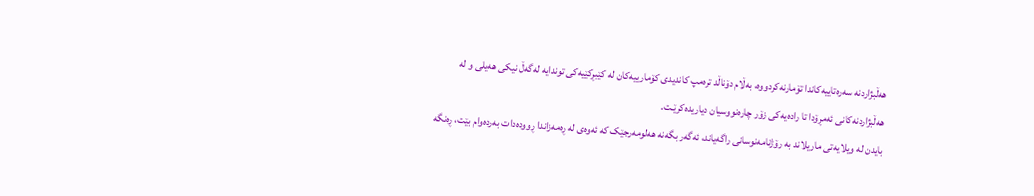ھەڵبژاردنە سەرەتاییەکاندا تۆمارنەکردووە، بەڵام دۆناڵد ترەمپ کاندیدی کۆمارییەکان لە کێبڕکێیەکی توندایە لەگەڵ نیکی ھەیلی و لە ھەڵبژاردنەکانی ئەمڕۆدا تا رادەیەکی زۆر چارەنووسیان دیاریدەکرێـت.
بایدن لە ویلایەتی ماریلاند بە رۆژنامەنوسانی راگەیاند، ئەگەر بگەنە ھەلومەرجێک کە ئەوەی لە ڕەمەزاندا ڕوودەدات بەردەوام بێت، ڕەنگە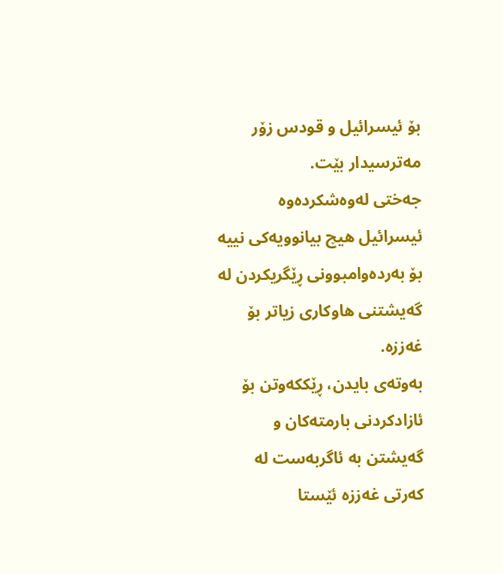بۆ ئیسرائیل و قودس زۆر مەترسیدار بێت.
جەختی لەوەشکردەوە ئیسرائیل ھیچ بیانوویەکی نییە بۆ بەردەوامبوونی ڕێگریکردن لە گەیشتنی ھاوکاری زیاتر بۆ غەززە.
بەوتەی بایدن، ڕێککەوتن بۆ ئازادکردنی بارمتەکان و گەیشتن بە ئاگربەست لە کەرتی غەززە ئێستا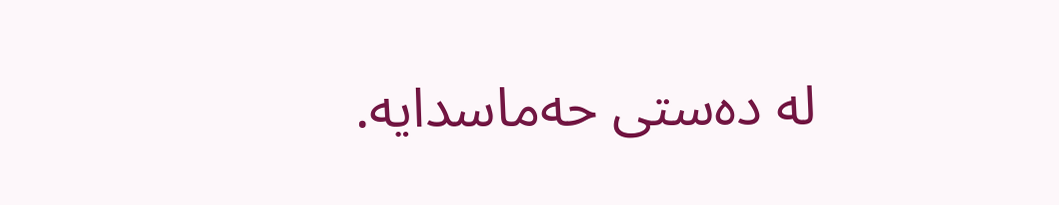لە دەستی حەماسدایە.